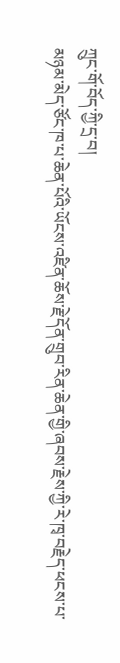ཀྲུང་གོ་བོད་ཀྱི་དྲ་བ།
མཉམ་མེད་ཙོང་ཁ་པ་ཆེན་པོའི་ཡོངས་འཛིན་ཆོས་རྗེ་དོན་གྲུབ་རིན་ཆེན་གྱི་ཞབས་རྗེས་ཀྱི་རེ་ཁྭ་བརྗེད་ཕངས་པ་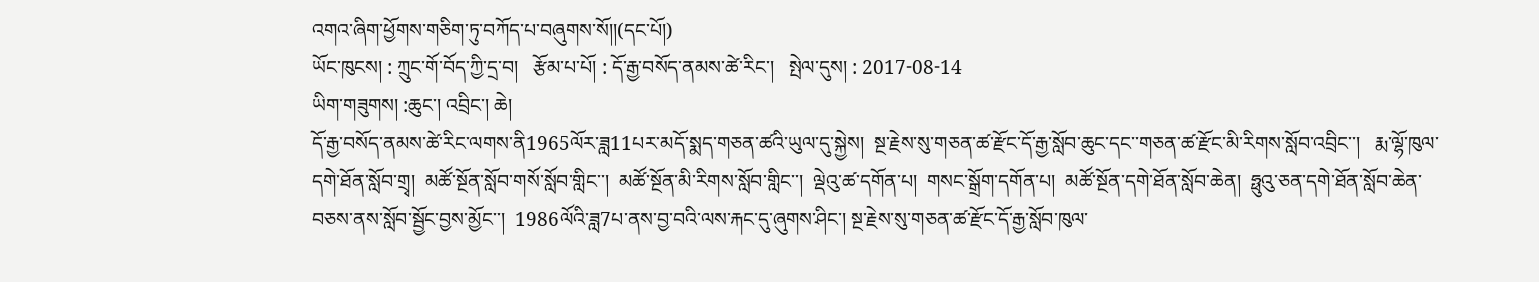འགའ་ཞིག་ཕྱོགས་གཅིག་ཏུ་བཀོད་པ་བཞུགས་སོ།།(དང་པོ།)
ཡོང་ཁུངས། : ཀྲུང་གོ་བོད་ཀྱི་དྲ་བ།   རྩོམ་པ་པོ། : དོ་རྒྱ་བསོད་ནམས་ཚེ་རིང་།   སྤེལ་དུས། : 2017-08-14
ཡིག་གཟུགས། :ཆུང་། འབྲིང་། ཆེ།
དོ་རྒྱ་བསོད་ནམས་ཚེ་རིང་ལགས་ནི1965ལོར་ཟླ11པར་མདོ་སྨད་གཅན་ཚའི་ཡུལ་དུ་སྐྱེས།  སྔ་རྗེས་སུ་གཅན་ཚ་རྫོང་དོ་རྒྱ་སློབ་ཆུང་དང་་གཅན་ཚ་རྫོང་མི་རིགས་སློབ་འབྲིང་་།   རྨ་ལྷོ་ཁུལ་དགེ་ཐོན་སློབ་གྲྭ།  མཚོ་སྔོན་སློབ་གསོ་སློབ་གླིང་་།  མཚོ་སྔོན་མི་རིགས་སློབ་གླིང་་།  ལྡེའུ་ཚ་དགོན་པ།  གསང་སྒྲོག་དགོན་པ།  མཚོ་སྔོན་དགེ་ཐོན་སློབ་ཆེན།  ཧྥུའུ་ཅན་དགེ་ཐོན་སློབ་ཆེན་བཅས་ནས་སློབ་སྦྱོང་བྱས་མྱོང་་།  1986ལོའི་ཟླ7པ་ནས་བྱ་བའི་ལས་རྐང་དུ་ཞུགས་ཤིང་། སྔ་རྗེས་སུ་གཅན་ཚ་རྫོང་དོ་རྒྱ་སློབ་ཁུལ་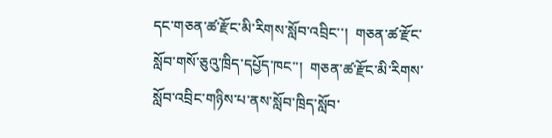དང་གཅན་ཚ་རྫོང་མི་རིགས་སློབ་འབྲིང་་།  གཅན་ཚ་རྫོང་སློབ་གསོ་ཅུའུ་ཁྲིད་དཔྱོད་ཁང་་།  གཅན་ཚ་རྫོང་མི་རིགས་སློབ་འབྲིང་གཉིས་པ་ནས་སློབ་ཁྲིད་སློབ་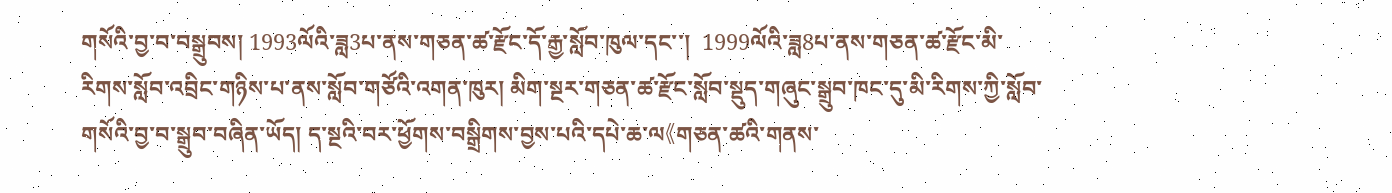གསོའི་བྱ་བ་བསྒྲུབས། 1993ལོའི་ཟླ3པ་ནས་གཅན་ཚ་རྫོང་དོ་རྒྱ་སློབ་ཁུལ་དང་་།  1999ལོའི་ཟླ8པ་ནས་གཅན་ཚ་རྫོང་མི་རིགས་སློབ་འབྲིང་གཉིས་པ་ནས་སློབ་གཙོའི་འགན་ཁུར། མིག་སྔར་གཅན་ཚ་རྫོང་སློབ་སྡུད་གཞུང་སྒྲུབ་ཁང་དུ་མི་རིགས་ཀྱི་སློབ་གསོའི་བྱ་བ་སྒྲུབ་བཞིན་ཡོད། ད་སྔའི་བར་ཕྱོགས་བསྒྲིགས་བྱས་པའི་དཔེ་ཆ་ལ《གཅན་ཚའི་གནས་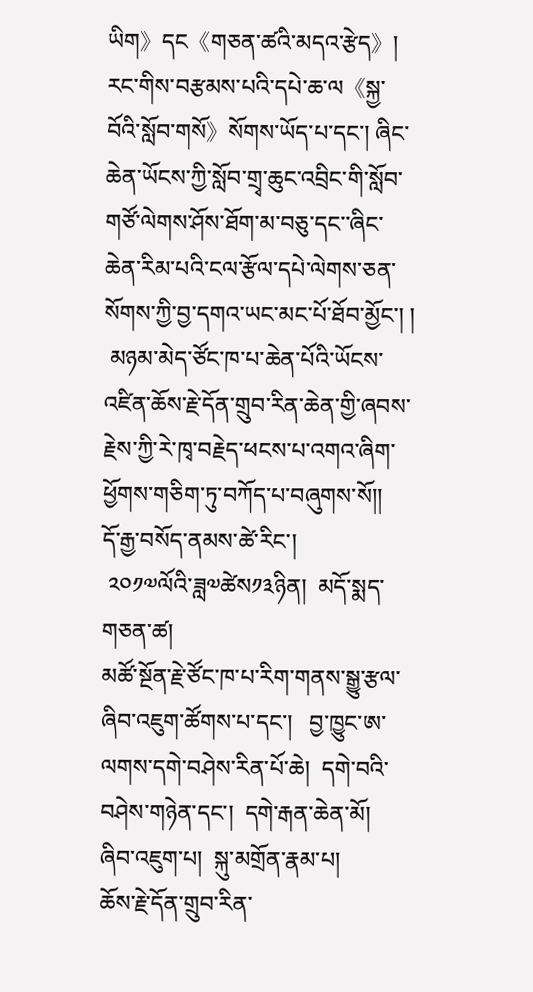ཡིག》དང《གཅན་ཚའི་མདའ་རྩེད》།  རང་གིས་བརྩམས་པའི་དཔེ་ཆ་ལ《སྐྱ་བོའི་སློབ་གསོ》སོགས་ཡོད་པ་དང་། ཞིང་ཆེན་ཡོངས་ཀྱི་སློབ་གྲྭ་ཆུང་འབྲིང་གི་སློབ་གཙོ་ལེགས་ཤོས་ཐོག་མ་བཅུ་དང་་ཞིང་ཆེན་རིམ་པའི་ངལ་རྩོལ་དཔེ་ལེགས་ཅན་སོགས་ཀྱི་བྱ་དགའ་ཡང་མང་པོ་ཐོབ་མྱོང་། །
 མཉམ་མེད་ཙོང་ཁ་པ་ཆེན་པོའི་ཡོངས་འཛིན་ཆོས་རྗེ་དོན་གྲུབ་རིན་ཆེན་གྱི་ཞབས་རྗེས་ཀྱི་རེ་ཁྭ་བརྗེད་ཕངས་པ་འགའ་ཞིག་ཕྱོགས་གཅིག་ཏུ་བཀོད་པ་བཞུགས་སོ།།
དོ་རྒྱ་བསོད་ནམས་ཚེ་རིང་།
 ༢༠༡༧ལོའི་ཟླ༧ཚེས༡༣ཉིན།  མདོ་སྨད་གཅན་ཚ།
མཚོ་སྔོན་རྗེ་ཙོང་ཁ་པ་རིག་གནས་སྒྱུ་རྩལ་ཞིབ་འཇུག་ཚོགས་པ་དང་།   བྱ་ཁྱུང་ཨ་ལགས་དགེ་བཤེས་རིན་པོ་ཆེ།  དགེ་བའི་བཤེས་གཉེན་དང་།  དགེ་རྒན་ཆེན་མོ།   ཞིབ་འཇུག་པ།  སྐུ་མགྲོན་རྣམ་པ།
ཆོས་རྗེ་དོན་གྲུབ་རིན་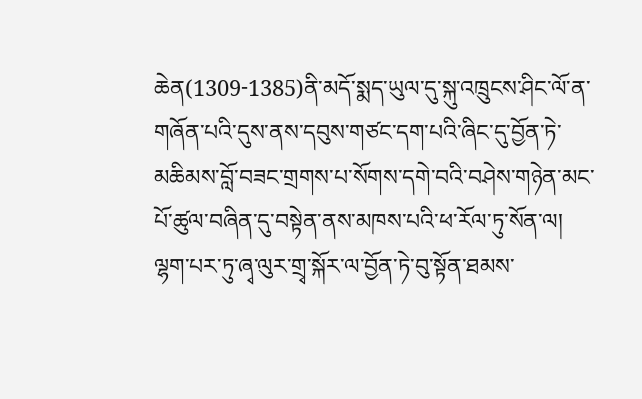ཆེན(1309-1385)ནི་མདོ་སྨད་ཡུལ་དུ་སྐུ་འཁྲུངས་ཤིང་ལོ་ན་གཞོན་པའི་དུས་ནས་དབུས་གཙང་དག་པའི་ཞིང་དུ་བྱོན་ཏེ་མཆིམས་བློ་བཟང་གྲགས་པ་སོགས་དགེ་བའི་བཤེས་གཉེན་མང་པོ་ཚུལ་བཞིན་དུ་བསྟེན་ནས་མཁས་པའི་ཕ་རོལ་ཏུ་སོན་ལ།  ལྷག་པར་ཏུ་ཞྭ་ལུར་གྲྭ་སྐོར་ལ་བྱོན་ཏེ་བུ་སྟོན་ཐམས་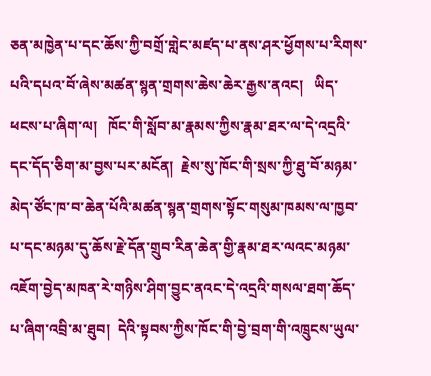ཅན་མཁྱེན་པ་དང་ཆོས་ཀྱི་བགྲོ་གླེང་མཛད་པ་ནས་ཤར་ཕྱོགས་པ་རིགས་པའི་དཔའ་བོ་ཞེས་མཚན་སྙན་གྲགས་ཆེས་ཆེར་རྒྱས་ནའང།   ཡིད་ཕངས་པ་ཞིག་ལ།   ཁོང་གི་སློབ་མ་རྣམས་ཀྱིས་རྣམ་ཐར་ལ་དེ་འདྲའི་དང་དོད་ཅིག་མ་བྱས་པར་མངོན།  རྗེས་སུ་ཁོང་གི་སྲས་ཀྱི་ཐུ་བོ་མཉམ་མེད་ཙོང་ཁ་བ་ཆེན་པོའི་མཚན་སྙན་གྲགས་སྟོང་གསུམ་ཁམས་ལ་ཁྱབ་པ་དང་མཉམ་དུ་ཆོས་རྗེ་དོན་གྲུབ་རིན་ཆེན་གྱི་རྣམ་ཐར་ལའང་མཉམ་འཇོག་བྱེད་མཁན་རེ་གཉིས་ཤིག་བྱུང་ནའང་དེ་འདྲའི་གསལ་ཐག་ཆོད་པ་ཞིག་འབྲི་མ་ཐུབ།  དེའི་སྟབས་ཀྱིས་ཁོང་གི་བྱེ་བྲག་གི་འཁྲུངས་ཡུལ་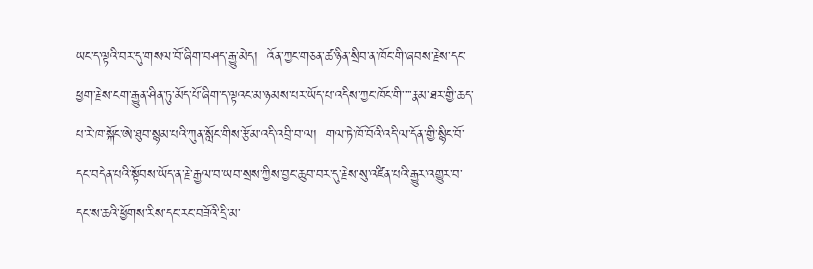ཡང་ད་ལྟའི་བར་དུ་གསལ་བོ་ཞིག་བཤད་རྒྱུ་མེད།  འོན་ཀྱང་གཅན་ཚ་ཉིན་སྲིབ་ན་ཁོང་གི་ཞབས་རྗེས་དང་ཕྱག་རྗེས་ངག་རྒྱུན་ཤིན་ཏུ་མོད་པོ་ཞིག་ད་ལྟའང་མ་ཉམས་པར་ཡོད་པ་འདིས་ཀྱང་ཁོང་གི་་་་རྣམ་ཐར་གྱི་ཆད་པ་རེ་ཁ་སྐོང་ཨེ་ཐུབ་སྙམ་པའི་ཀུན་སློང་གིས་རྩོམ་འདི་འབྲི་བ་ལ།  གལ་ཏེ་ཁོ་བོའི་འདི་ལ་དོན་གྱི་སྙིང་བོ་དང་བདེན་པའི་སྟོབས་ཡོད་ན་རྗེ་རྒྱལ་བ་ཡབ་སྲས་ཀྱིས་བྱང་ཆུབ་བར་དུ་རྗེས་སུ་འཛིན་པའི་རྒྱུར་འགྱུར་བ་དང་ས་ཆའི་ཕྱོགས་རིས་དང་རང་བཟོའི་དྲི་མ་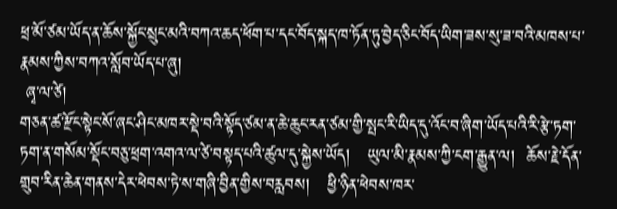ཕྲ་མོ་ཙམ་ཡོད་ན་ཆོས་སྐྱོང་སྲུང་མའི་བཀའ་ཆད་ཕོག་པ་དང་བོད་སྐད་ཁ་ཏོན་ཏུ་བྱེད་ཅིང་བོད་ཡིག་ཟས་སུ་ཟ་བའི་མཁས་པ་རྣམས་ཀྱིས་བཀའ་སློབ་ཡོད་པ་ཞུ།
 ཞྭ་ལ་ཙེ།
གཅན་ཚ་རྫོང་སྟེང་སོ་ཞང་ཤིང་མཁར་སྡེ་བའི་སྟོད་ཙམ་ན་ཆེ་ཆུང་རན་ཙམ་གྱི་སྤང་རི་ཡིད་དུ་འོང་བ་ཞིག་ཡོད་པའི་རི་རྩེ་ཏག་ཏག་ན་གསོམ་སྡོང་བཅུ་ཕྲག་འགའ་ལ་ཙེ་བསྟད་པའི་ཚུལ་དུ་སྐྱེས་ཡོད།   ཡུལ་མི་རྣམས་ཀྱི་ངག་རྒྱུན་ལ།  ཆོས་རྗེ་དོན་གྲུབ་རིན་ཆེན་གནས་དེར་ཕེབས་ཏེ་ས་གཞི་བྱིན་གྱིས་བརླབས།   ཕྱི་ཉིན་ཕེབས་ཁར་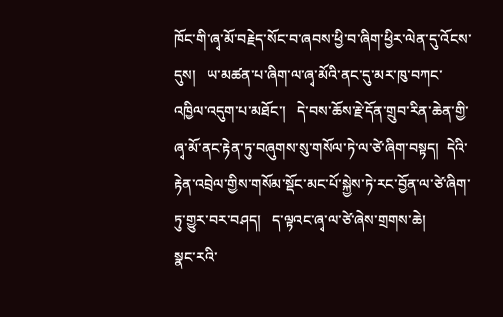ཁོང་གི་ཞྭ་མོ་བརྗེད་སོང་བ་ཞབས་ཕྱི་བ་ཞིག་ཕྱིར་ལེན་དུ་འོངས་དུས།   ཡ་མཚན་པ་ཞིག་ལ་ཞྭ་མོའི་ནང་དུ་མར་ཁུ་བཀང་འཁྱིལ་འདུག་པ་མཐོང་།   དེ་བས་ཆོས་རྗེ་དོན་གྲུབ་རིན་ཆེན་གྱི་ཞྭ་མོ་ནང་རྟེན་ཏུ་བཞུགས་སུ་གསོལ་ཏེ་ལ་ཙེ་ཞིག་བསྟད།  དེའི་རྟེན་འབྲེལ་གྱིས་གསོམ་སྡོང་མང་པོ་སྐྱེས་ཏེ་རང་བྱོན་ལ་ཙེ་ཞིག་ཏུ་གྱུར་བར་བཤད།   ད་ལྟའང་ཞྭ་ལ་ཙེ་ཞེས་གྲགས་ཆེ།
སྣང་རའི་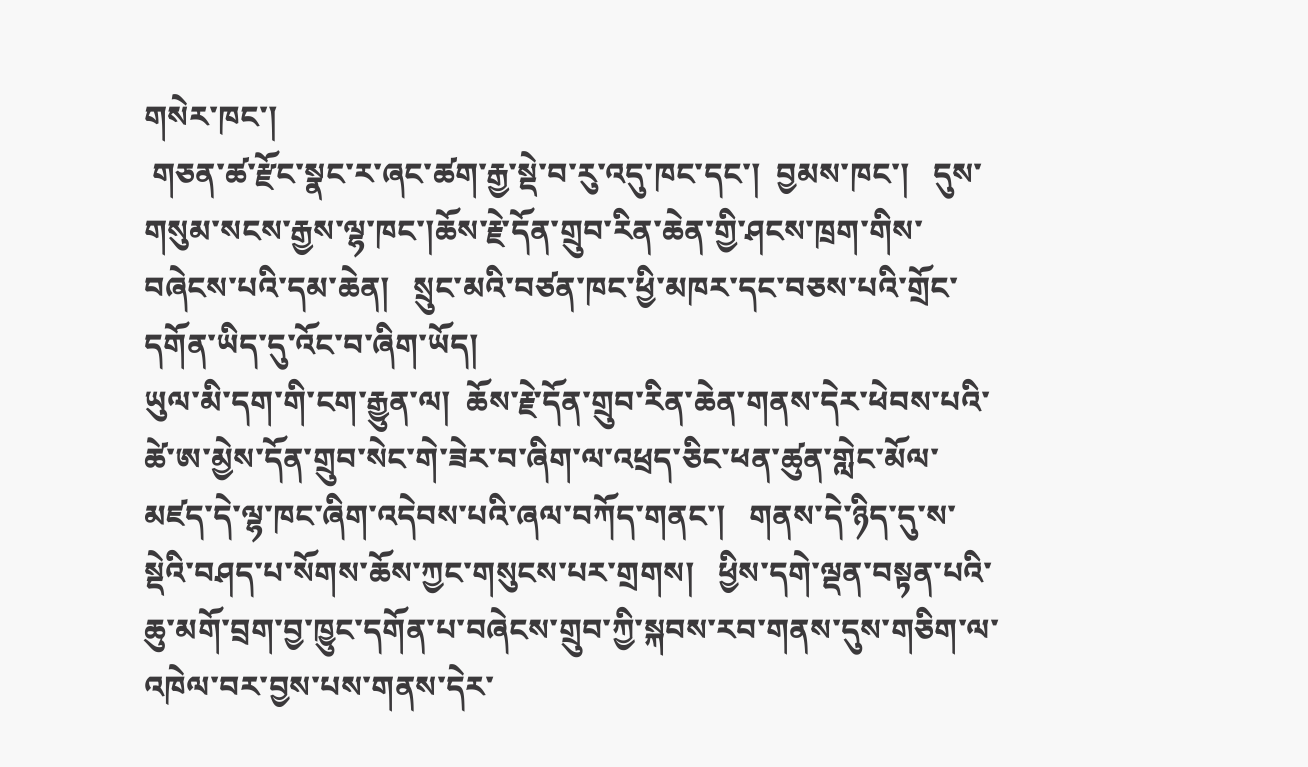གསེར་ཁང་།
 གཅན་ཚ་རྫོང་སྣང་ར་ཞང་ཚག་རྒྱ་སྡེ་བ་རུ་འདུ་ཁང་དང་།  བྱམས་ཁང་།   དུས་གསུམ་སངས་རྒྱས་ལྷ་ཁང་།ཆོས་རྗེ་དོན་གྲུབ་རིན་ཆེན་གྱི་ཤངས་ཁྲག་གིས་བཞེངས་པའི་དམ་ཆེན།   སྲུང་མའི་བཙན་ཁང་ཕྱི་མཁར་དང་བཅས་པའི་གྲོང་དགོན་ཡིད་དུ་འོང་བ་ཞིག་ཡོད།
ཡུལ་མི་དག་གི་ངག་རྒྱུན་ལ།  ཆོས་རྗེ་དོན་གྲུབ་རིན་ཆེན་གནས་དེར་ཕེབས་པའི་ཚེ་ཨ་མྱེས་དོན་གྲུབ་སེང་གེ་ཟེར་བ་ཞིག་ལ་འཕྲད་ཅིང་ཕན་ཚུན་གླེང་མོལ་མཛད་དེ་ལྷ་ཁང་ཞིག་འདེབས་པའི་ཞལ་བཀོད་གནང་།   གནས་དེ་ཉིད་དུ་ས་སྡེའི་བཤད་པ་སོགས་ཆོས་ཀྱང་གསུངས་པར་གྲགས།   ཕྱིས་དགེ་ལྡན་བསྟན་པའི་ཆུ་མགོ་བྲག་བྱ་ཁྱུང་དགོན་པ་བཞེངས་གྲུབ་ཀྱི་སྐབས་རབ་གནས་དུས་གཅིག་ལ་འཁེལ་བར་བྱས་པས་གནས་དེར་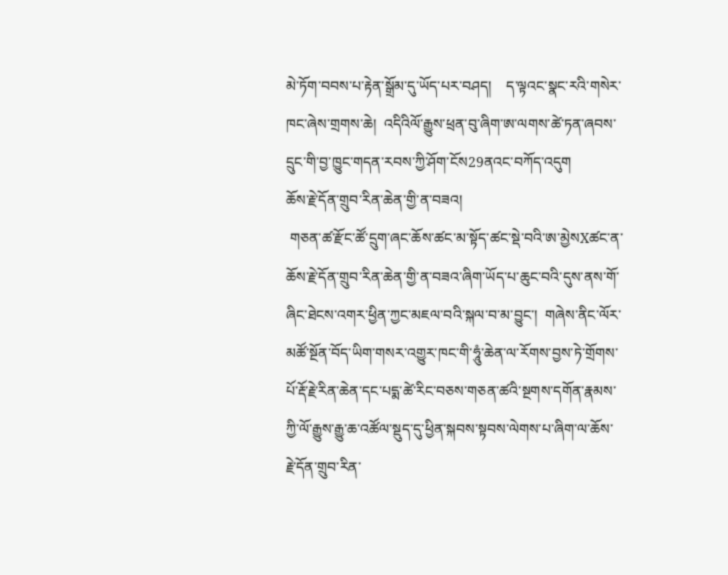མེ་ཏོག་བབས་པ་རྟེན་སྒྲོམ་དུ་ཡོད་པར་བཤད།    ད་ལྟའང་སྣང་རའི་གསེར་ཁང་ཞེས་གྲགས་ཆེ།  འདིའིལོ་རྒྱུས་ཕྲན་བུ་ཞིག་ཨ་ལགས་ཚེ་ཏན་ཞབས་དྲུང་གི་བྱ་ཁྱུང་གདན་རབས་ཀྱི་ཤོག་ངོས29ནའང་བཀོད་འདུག
ཆོས་རྗེ་དོན་གྲུབ་རིན་ཆེན་གྱི་ན་བཟའ།
 གཅན་ཚ་རྫོང་ཚོ་དྲུག་ཞང་ཆོས་ཚང་མ་སྟོད་ཚང་སྡེ་བའི་ཨ་མྱེསXཚང་ན་ཆོས་རྗེ་དོན་གྲུབ་རིན་ཆེན་གྱི་ན་བཟའ་ཞིག་ཡོད་པ་ཆུང་བའི་དུས་ནས་གོ་ཞིང་ཐེངས་འགར་ཕྱིན་ཀྱང་མཇལ་བའི་སྐལ་བ་མ་བྱུང་།  གཞེས་ནིང་ལོར་མཚོ་སྔོན་བོད་ཡིག་གསར་འགྱུར་ཁང་གི་ཧཱུཾ་ཆེན་ལ་རོགས་བྱས་ཏེ་གྲོགས་པོ་རྡོ་རྗེ་རིན་ཆེན་དང་པདྨ་ཚེ་རིང་བཅས་གཅན་ཚའི་སྔགས་དགོན་རྣམས་ཀྱི་ལོ་རྒྱུས་རྒྱུ་ཆ་འཚོལ་སྡུད་དུ་ཕྱིན་སྐབས་སྟབས་ལེགས་པ་ཞིག་ལ་ཆོས་རྗེ་དོན་གྲུབ་རིན་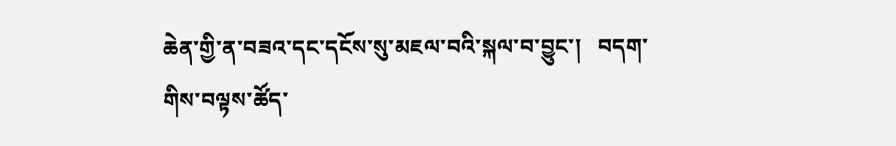ཆེན་གྱི་ན་བཟའ་དང་དངོས་སུ་མཇལ་བའི་སྐལ་བ་བྱུང་།   བདག་གིས་བལྟས་ཚོད་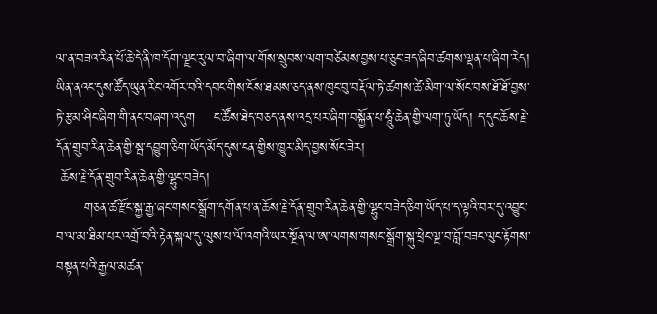ལ་ན་བཟའ་རིན་པོ་ཆེ་དེ་ནི་ཁ་དོག་ལྗང་རུལ་བ་ཞིག་ལ་གོས་སྲུབས་ལག་བཙེམས་བྱས་པ་ཅུང་ཟད་ཞིབ་ཚགས་ལྡན་པ་ཞིག་རེད།  ཡིན་ནའང་དུས་ཚོད་ཡུན་རིང་འགོར་བའི་དབང་གིས་ངོས་ཐམས་ཅད་ནས་ཁུང་བུ་བརྡོལ་ཏེ་ཚགས་ཚེ་མིག་ལ་སོང་བས་ཐོ་ཐོ་བྱས་ཏེ་རྩམ་ཤིང་ཞིག་གི་ནང་བཞག་འདུག    ང་ཚོས་ཐེད་བཅད་ནས་འདྲ་པར་ཞིག་བསྐྱོན་པ་ཧཱུཾ་ཆེན་གྱི་ལག་ཏུ་ཡོད། ད་དུང་ཆོས་རྗེ་དོན་གྲུབ་རིན་ཆེན་གྱི་སྦ་དབྱུག་ཅིག་ཡོད་མོད་དུས་ངན་གྱིས་ཁྱུར་མིད་བྱས་སོང་ཟེར།
 ཆོས་རྗེ་དོན་གྲུབ་རིན་ཆེན་གྱི་ལྷུང་བཟེད།
      གཅན་ཚ་རྫོང་སྐྱ་རྒྱ་ཞང་གསང་སྒྲོག་དགོན་པ་ན་ཆོས་རྗེ་དོན་གྲུབ་རིན་ཆེན་གྱི་ལྷུང་བཟེད་ཅིག་ཡོད་པ་ད་ལྟའི་བར་དུ་འབྱུང་བ་ལ་མ་ཐིམ་པར་འགྲོ་བའི་རྟེན་སྐལ་དུ་ལུས་པ་ལོ་འགའི་ཡར་སྔོན་ལ་ཨ་ལགས་གསང་སྒྲོག་སྐུ་ཕྲེང་ལྔ་བ་བློ་བཟང་ལུང་རྟོགས་བསྟན་པའི་རྒྱལ་མཚན་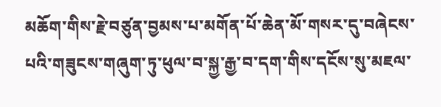མཆོག་གིས་རྗེ་བཙུན་བྱམས་པ་མགོན་པོ་ཆེན་མོ་གསར་དུ་བཞེངས་པའི་གཟུངས་གཞུག་ཏུ་ཕུལ་བ་སྐྱ་རྒྱ་བ་དག་གིས་དངོས་སུ་མཇལ་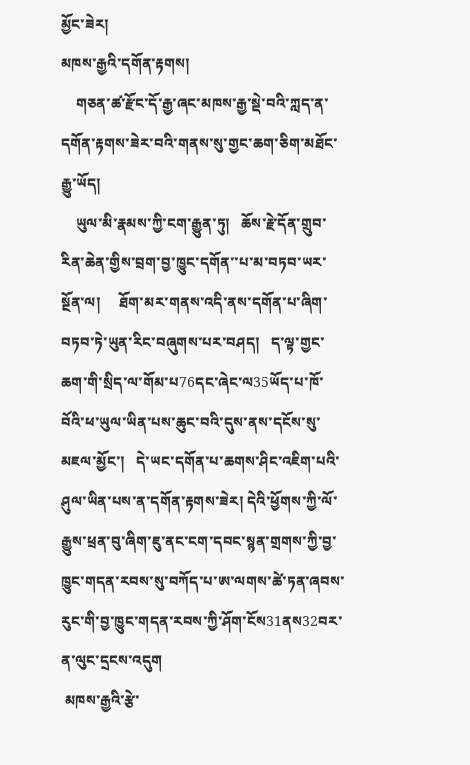མྱོང་ཟེར།
མཁས་རྒྱའི་དགོན་རྟགས།
    གཅན་ཚ་རྫོང་དོ་རྒྱ་ཞང་མཁས་རྒྱ་སྡེ་བའི་ཀླད་ན་དགོན་རྟགས་ཟེར་བའི་གནས་སུ་གྱང་ཆག་ཅིག་མཐོང་རྒྱུ་ཡོད།
    ཡུལ་མི་རྣམས་ཀྱི་ངག་རྒྱུན་ཏུ།   ཆོས་རྗེ་དོན་གྲུབ་རིན་ཆེན་གྱིས་བྲག་བྱ་ཁྱུང་དགོན་་པ་མ་བཏབ་ཡར་སྔོན་ལ།     ཐོག་མར་གནས་འདི་ནས་དགོན་པ་ཞིག་བཏབ་ཏེ་ཡུན་རིང་བཞུགས་པར་བཤད།   ད་ལྟ་གྱང་ཆག་གི་སྲིད་ལ་གོམ་པ76དང་ཞེང་ལ35ཡོད་པ་ཁོ་བོའི་ཕ་ཡུལ་ཡིན་པས་ཆུང་བའི་དུས་ནས་དངོས་སུ་མཇལ་མྱོང་།   དེ་ཡང་དགོན་པ་ཆགས་ཤིང་འཇིག་པའི་ཤུལ་ཡིན་པས་ན་དགོན་རྟགས་ཟེར། དེའི་ཕྱོགས་ཀྱི་ལོ་རྒྱུས་ཕྲན་བུ་ཞིག་ཇུ་ནང་ངག་དབང་སྙན་གྲགས་ཀྱི་བྱ་ཁྱུང་གདན་རབས་སུ་བཀོད་པ་ཨ་ལགས་ཚེ་ཏན་ཞབས་རུང་གི་བྱ་ཁྱུང་གདན་རབས་ཀྱི་ཤོག་ངོས31ནས32བར་ན་ལུང་དྲངས་འདུག
 མཁས་རྒྱའི་རྩེ་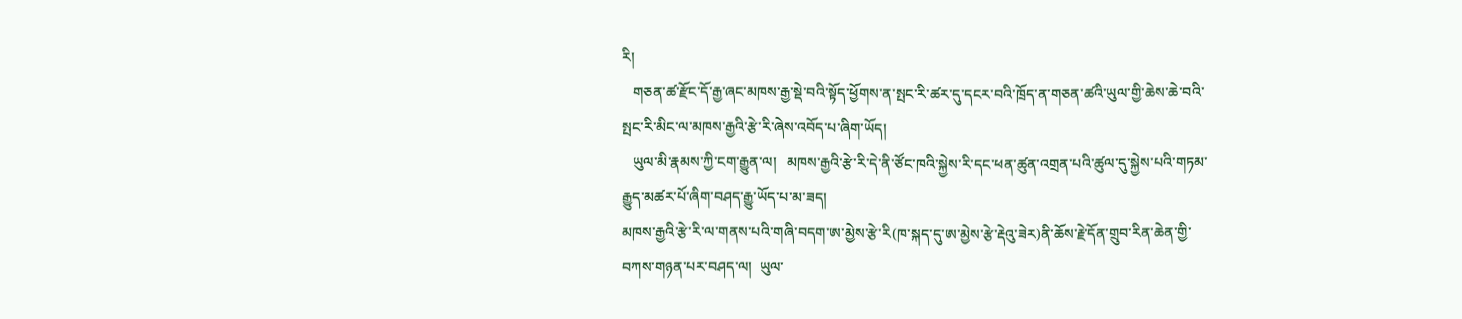རི།
   གཅན་ཚ་རྫོང་དོ་རྒྱ་ཞང་མཁས་རྒྱ་སྡེ་བའི་སྟོད་ཕྱོགས་ན་སྤང་རི་ཚར་དུ་དངར་བའི་ཁྲོད་ན་གཅན་ཚའི་ཡུལ་གྱི་ཆེས་ཆེ་བའི་སྤང་རི་མིང་ལ་མཁས་རྒྱའི་རྩེ་རི་ཞེས་འབོད་པ་ཞིག་ཡོད།
   ཡུལ་མི་རྣམས་ཀྱི་ངག་རྒྱུན་ལ།   མཁས་རྒྱའི་རྩེ་རི་དེ་ནི་ཙོང་ཁའི་སྐྱེས་རི་དང་ཕན་ཚུན་འགྲན་པའི་ཚུལ་དུ་སྐྱེས་པའི་གཏམ་རྒྱུད་མཚར་པོ་ཞིག་བཤད་རྒྱུ་ཡོད་པ་མ་ཟད།
མཁས་རྒྱའི་རྩེ་རི་ལ་གནས་པའི་གཞི་བདག་ཨ་མྱེས་རྩེ་རི(ཁ་སྐད་དུ་ཨ་མྱེས་རྩེ་རྡེའུ་ཟེར)ནི་ཆོས་རྗེ་དོན་གྲུབ་རིན་ཆེན་གྱི་བཀས་གཉན་པར་བཤད་ལ།  ཡུལ་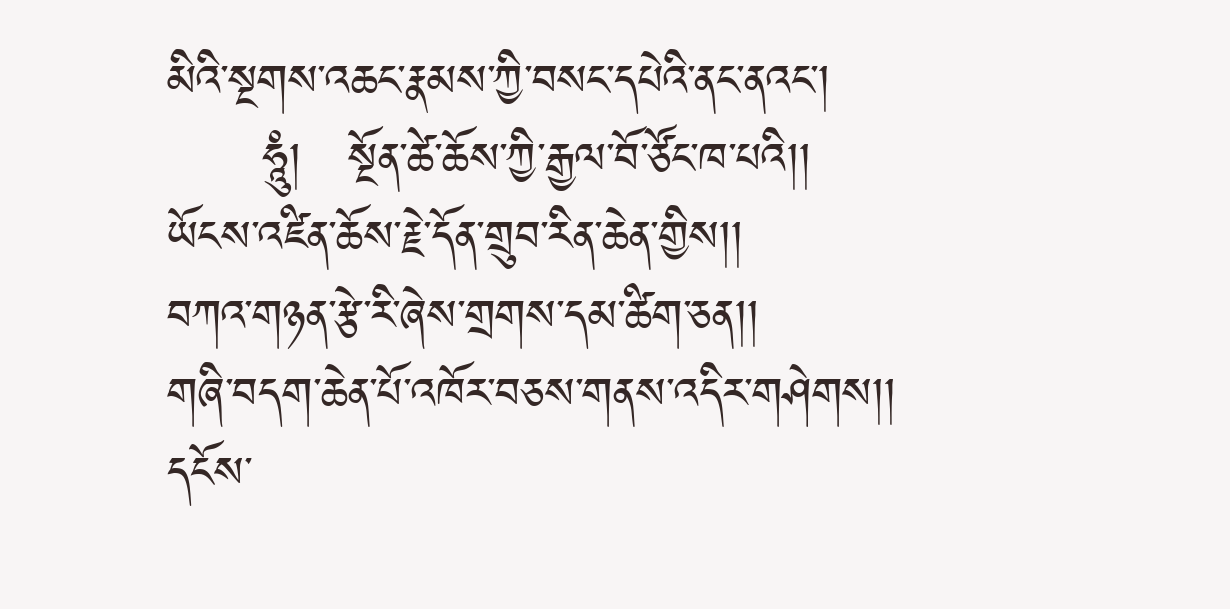མིའི་སྔགས་འཆང་རྣམས་ཀྱི་བསང་དཔེའི་ནང་ནའང་།
      ཧཱུཾ།   སྔོན་ཚེ་ཆོས་ཀྱི་རྒྱལ་བོ་ཙོང་ཁ་པའི།།
ཡོངས་འཛིན་ཆོས་རྗེ་དོན་གྲུབ་རིན་ཆེན་གྱིས།།
བཀའ་གཉན་རྩེ་རི་ཞེས་གྲགས་དམ་ཚིག་ཅན།།
གཞི་བདག་ཆེན་པོ་འཁོར་བཅས་གནས་འདིར་གཤེགས།།
དངོས་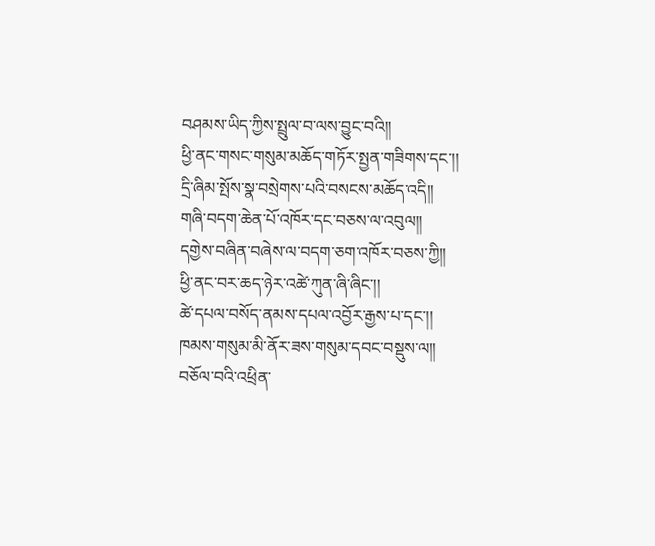བཤམས་ཡིད་ཀྱིས་སྤྲུལ་བ་ལས་བྱུང་བའི།།
ཕྱི་ནང་གསང་གསུམ་མཆོད་གཏོར་སྤྱན་གཟིགས་དང་།།
དྲི་ཞིམ་སྤོས་སྣ་བསྲེགས་པའི་བསངས་མཆོད་འདི།།
གཞི་བདག་ཆེན་པོ་འཁོར་དང་བཅས་ལ་འབུལ།།
དགྱེས་བཞིན་བཞེས་ལ་བདག་ཅག་འཁོར་བཅས་ཀྱི།།
ཕྱི་ནང་བར་ཆད་ཉེར་འཚེ་ཀུན་ཞི་ཞིང་།།
ཚེ་དཔལ་བསོད་ནམས་དཔལ་འབྱོར་རྒྱས་པ་དང་།།
ཁམས་གསུམ་མི་ནོར་ཟས་གསུམ་དབང་བསྡུས་ལ།།
བཅོལ་བའི་འཕྲིན་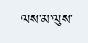ལས་མ་ལུས་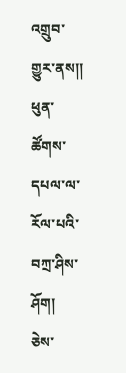འགྲུབ་གྱུར་ནས།།
ཕུན་ཚོགས་དཔལ་ལ་རོལ་པའི་བཀྲ་ཤིས་ཤོག།  ཅེས་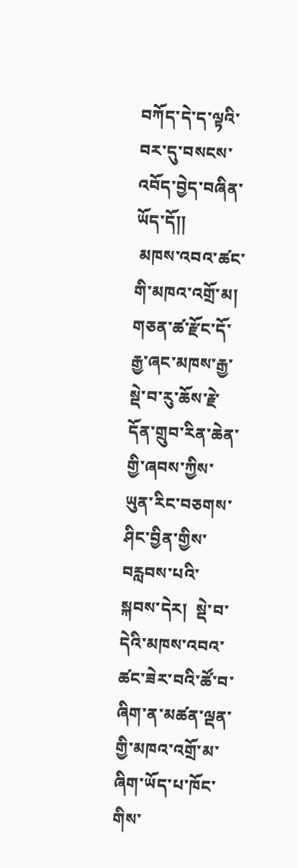བཀོད་དེ་ད་ལྟའི་བར་དུ་བསངས་འབོད་བྱེད་བཞིན་ཡོད་དོ།།
 མཁས་འབའ་ཚང་གི་མཁའ་འགྲོ་མ།
གཅན་ཚ་རྫོང་དོ་རྒྱ་ཞང་མཁས་རྒྱ་སྡེ་བ་རུ་ཆོས་རྗེ་དོན་གྲུབ་རིན་ཆེན་གྱི་ཞབས་ཀྱིས་ཡུན་རིང་བཅགས་ཤིང་བྱིན་གྱིས་བརླབས་པའི་སྐབས་དེར།  སྡེ་བ་དེའི་མཁས་འབའ་ཚང་ཟེར་བའི་ཚོ་བ་ཞིག་ན་མཚན་ལྡན་གྱི་མཁའ་འགྲོ་མ་ཞིག་ཡོད་པ་ཁོང་གིས་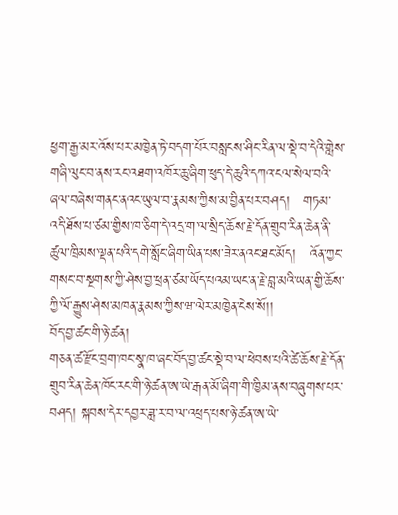ཕྱག་རྒྱ་མར་འོས་པར་མཁྱེན་ཏེ་བདག་པོར་བསླངས་ཤིང་རིན་ལ་སྡེ་བ་དེའི་གླེས་གཞི་ལུང་བ་ནས་རང་འཐག་འཁོར་ཆུ་ཞིག་ཕུད་དེ་ཆུའི་དཀའ་ངལ་སེལ་བའི་ཞལ་བཞེས་གནང་ནའང་ཡུལ་བ་རྣམས་ཀྱིས་མ་བྱིན་པར་བཤད།   གཏམ་འདི་ཐོས་པ་ཙམ་གྱིས་ཁ་ཅིག་དེ་འདྲ་ག་ལ་སྲིད་ཆོས་རྗེ་དོན་གྲུབ་རིན་ཆེན་ནི་ཚུལ་ཁྲིམས་ལྡན་པའི་དགེ་སློང་ཞིག་ཡིན་པས་ཟེར་ནའང་ཐང་མོད།   འོན་ཀྱང་གསང་བ་སྔགས་ཀྱི་ཤེས་བྱ་ཕྲན་ཙམ་ཡོད་པའམ་ཡང་ན་རྗེ་བླ་མའི་ཡན་གྱི་ཆོས་ཀྱི་ལོ་རྒྱུས་ཤེས་མཁན་རྣམས་ཀྱིས་ཝ་ལེར་མཁྱེན་ངེས་སོ།།
བོད་བྱ་ཚང་གི་ཉེ་ཚན།
གཅན་ཚ་རྫོང་བྲག་ཁང་སྣ་ཁ་ཞང་བོད་བྱ་ཚང་སྡེ་བ་ལ་ཕེབས་པའི་ཚེ་ཆོས་རྗེ་དོན་གྲུབ་རིན་ཆེན་ཁོང་རང་གི་ཉེ་ཚན་ཨ་ཡེ་རྒན་མོ་ཞིག་གི་ཁྱིམ་ནས་བཞུགས་པར་བཤད། སྐབས་དེར་དབྱར་ཟླ་ར་བ་ལ་འཕྲད་པས་ཉེ་ཚན་ཨ་ཡེ་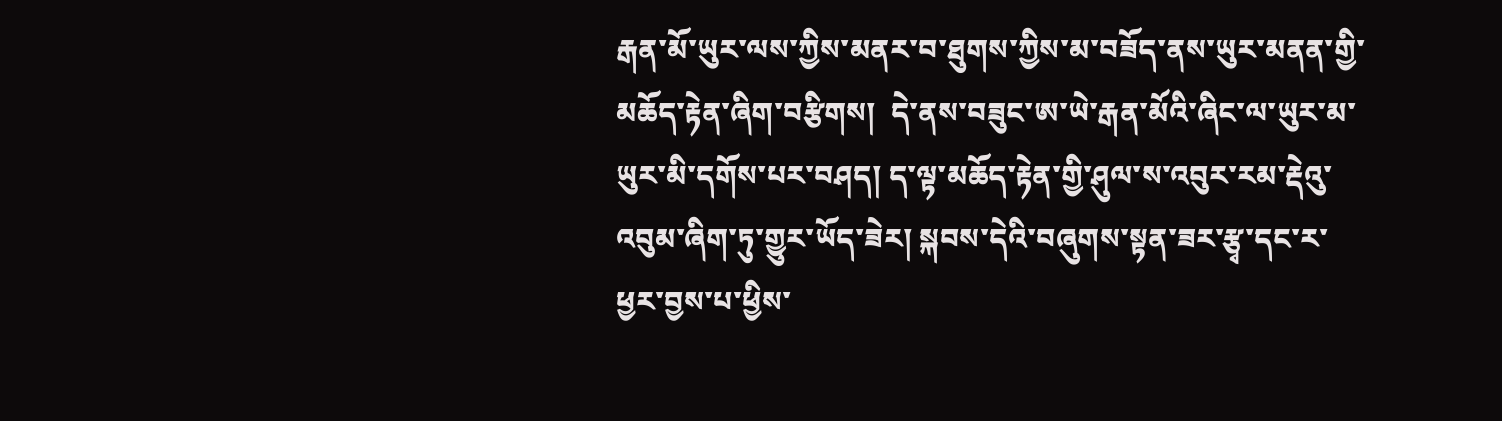རྒན་མོ་ཡུར་ལས་ཀྱིས་མནར་བ་ཐུགས་ཀྱིས་མ་བཟོད་ནས་ཡུར་མནན་གྱི་མཆོད་རྟེན་ཞིག་བརྩིགས།  དེ་ནས་བཟུང་ཨ་ཡེ་རྒན་མོའི་ཞིང་ལ་ཡུར་མ་ཡུར་མི་དགོས་པར་བཤད། ད་ལྟ་མཆོད་རྟེན་གྱི་ཤུལ་ས་འབུར་རམ་རྡེའུ་འབུམ་ཞིག་ཏུ་གྱུར་ཡོད་ཟེར། སྐབས་དེའི་བཞུགས་སྟན་ཟར་རྩྭ་དང་ར་ཕྱར་བྱས་པ་ཕྱིས་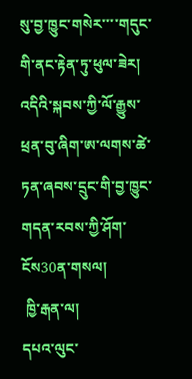སུ་བྱ་ཁྱུང་གསེར་་་་གདུང་གི་ནང་རྟེན་ཏུ་ཕུལ་ཟེར།  འདིའི་སྐབས་ཀྱི་ལོ་རྒྱུས་ཕྲན་བུ་ཞིག་ཨ་ལགས་ཚེ་ཏན་ཞབས་དྲུང་གི་བྱ་ཁྱུང་གདན་རབས་ཀྱི་ཤོག་ངོས30ན་གསལ།
 ཁྱི་རྒན་ལ།
དཔའ་ལུང་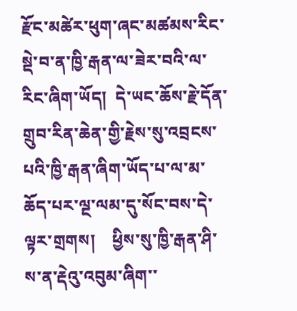རྫོང་མཚེར་ཕུག་ཞང་མཚམས་རིང་སྡེ་བ་ན་ཁྱི་རྒན་ལ་ཟེར་བའི་ལ་རིང་ཞིག་ཡོད།  དེ་ཡང་ཆོས་རྗེ་དོན་གྲུབ་རིན་ཆེན་གྱི་རྗེས་སུ་འབྲངས་པའི་ཁྱི་རྒན་ཞིག་ཡོད་པ་ལ་མ་ཆོད་པར་ལྔ་ལམ་དུ་སོང་བས་དེ་ལྟར་གྲགས།    ཕྱིས་སུ་ཁྱི་རྒན་ཤི་ས་ན་རྡེའུ་འབུམ་ཞིག་་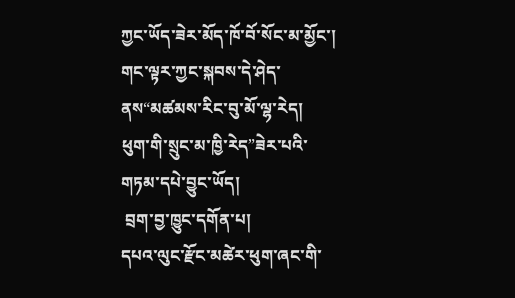ཀྱང་ཡོད་ཟེར་མོད་ཁོ་བོ་སོང་མ་མྱོང་།  གང་ལྟར་ཀྱང་སྐབས་དེ་ཤེད་ནས“མཚམས་རིང་བུ་མོ་ལྷ་རེད།   ཕུག་གི་སྲུང་མ་ཁྱི་རེད”ཟེར་པའི་གཏམ་དཔེ་བྱུང་ཡོད།
 བྲག་བྱ་ཁྱུང་དགོན་པ།
དཔའ་ལུང་རྫོང་མཚེར་ཕུག་ཞང་གི་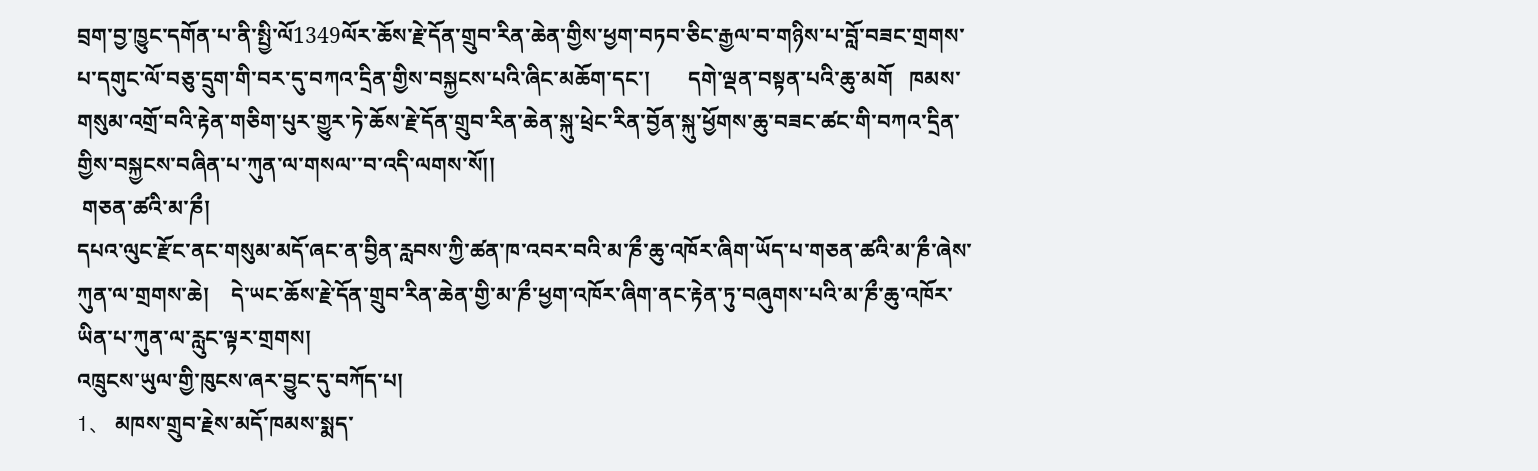བྲག་བྱ་ཁྱུང་དགོན་པ་ནི་སྤྱི་ལོ1349ལོར་ཆོས་རྗེ་དོན་གྲུབ་རིན་ཆེན་གྱིས་ཕྱག་བཏབ་ཅིང་རྒྱལ་བ་གཉིས་པ་བློ་བཟང་གྲགས་པ་དགུང་ལོ་བཅུ་དྲུག་གི་བར་དུ་བཀའ་དྲིན་གྱིས་བསྐྱངས་པའི་ཞིང་མཆོག་དང་།       དགེ་ལྡན་བསྟན་པའི་ཆུ་མགོ   ཁམས་གསུམ་འགྲོ་བའི་རྟེན་གཅིག་པུར་གྱུར་ཏེ་ཆོས་རྗེ་དོན་གྲུབ་རིན་ཆེན་སྐུ་ཕྲེང་རིན་བྱོན་སྐུ་ཕྱོགས་ཆུ་བཟང་ཚང་གི་བཀའ་དྲིན་གྱིས་བསྐྱངས་བཞིན་པ་ཀུན་ལ་གསལ་་བ་འདི་ལགས་སོ།།
 གཅན་ཚའི་མ་ཎྀ།
དཔའ་ལུང་རྫོང་ནང་གསུམ་མདོ་ཞང་ན་བྱིན་རླབས་ཀྱི་ཚན་ཁ་འབར་བའི་མ་ཎྀ་ཆུ་འཁོར་ཞིག་ཡོད་པ་གཅན་ཚའི་མ་ཎྀ་ཞེས་ཀུན་ལ་གྲགས་ཆེ།    དེ་ཡང་ཆོས་རྗེ་དོན་གྲུབ་རིན་ཆེན་གྱི་མ་ཎྀ་ཕྱག་འཁོར་ཞིག་ནང་རྟེན་ཏུ་བཞུགས་པའི་མ་ཎྀ་ཆུ་འཁོར་ཡིན་པ་ཀུན་ལ་རླུང་ལྟར་གྲགས།
འཁྲུངས་ཡུལ་གྱི་ཁུངས་ཞར་བྱུང་དུ་བཀོད་པ།
1、 མཁས་གྲུབ་རྗེས་མདོ་ཁམས་སྨད་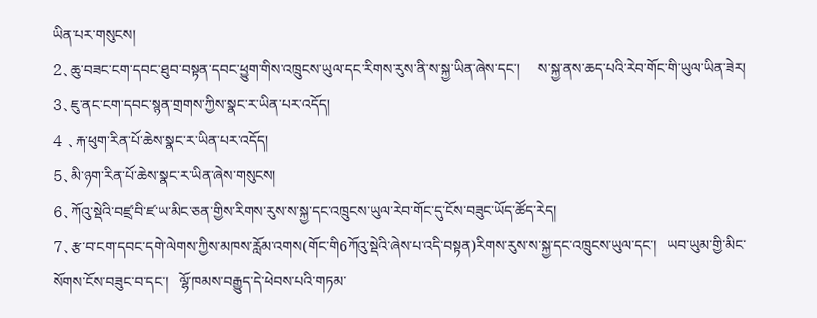ཡིན་པར་གསུངས།
2、ཆུ་བཟང་ངག་དབང་ཐུབ་བསྟན་དབང་ཕྱུག་གིས་འཁྲུངས་ཡུལ་དང་རིགས་རུས་ནི་ས་སྐྱ་ཡིན་ཞེས་དང་།     ས་སྐྱ་ནས་ཆད་པའི་རེབ་གོང་གི་ཡུལ་ཡིན་ཟེར།
3、ཇུ་ནང་ངག་དབང་སྙན་གྲགས་ཀྱིས་སྣང་ར་ཡིན་པར་འདོད།
4 、རྐ་ཕུག་རིན་པོ་ཆེས་སྣང་ར་ཡིན་པར་འདོད།
5、མི་ཉག་རིན་པོ་ཆེས་སྣང་ར་ཡིན་ཞེས་གསུངས།
6、ཀོའུ་སྡེའི་བཛྲ་བི་ཛ་ཡ་མིང་ཅན་གྱིས་རིགས་རུས་ས་སྐྱ་དང་འཁྲུངས་ཡུལ་རེབ་གོང་དུ་ངོས་བཟུང་ཡོད་ཚོད་རེད།
7、རྩ་བ་ངག་དབང་དགེ་ལེགས་ཀྱིས་མཁས་རློམ་འགས(གོང་གི6ཀོའུ་སྡེའི་ཞེས་པ་འདི་བསྟན)རིགས་རུས་ས་སྐྱ་དང་འཁྲུངས་ཡུལ་དང་།   ཡབ་ཡུམ་གྱི་མིང་སོགས་ངོས་བཟུང་བ་དང་།   ལྷོ་ཁམས་བརྒྱུད་དེ་ཕེབས་པའི་གཏམ་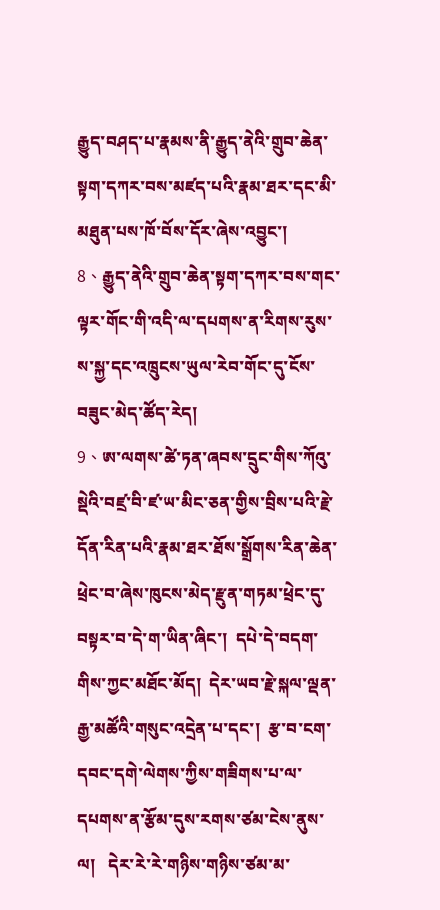རྒྱུད་བཤད་པ་རྣམས་ནི་རྒྱུད་ནེའི་གྲུབ་ཆེན་སྟག་དཀར་བས་མཛད་པའི་རྣམ་ཐར་དང་མི་མཐུན་པས་ཁོ་བོས་དོར་ཞེས་འབྱུང་།
8、རྒྱུད་ནེའི་གྲུབ་ཆེན་སྟག་དཀར་བས་གང་ལྟར་གོང་གི་འདི་ལ་དཔགས་ན་རིགས་རུས་ས་སྐྱ་དང་འཁྲུངས་ཡུལ་རེབ་གོང་དུ་ངོས་བཟུང་མེད་ཚོད་རེད།
9、ཨ་ལགས་ཚེ་ཏན་ཞབས་དྲུང་གིས་ཀོའུ་སྡེའི་བཛྲ་བི་ཛ་ཡ་མིང་ཅན་གྱིས་བྲིས་པའི་རྗེ་དོན་རིན་པའི་རྣམ་ཐར་ཐོས་སྒྲོགས་རིན་ཆེན་ཕྲེང་བ་ཞེས་ཁུངས་མེད་རྫུན་གཏམ་ཕྲེང་དུ་བསྟར་བ་དེ་ག་ཡིན་ཞིང་།  དཔེ་དེ་བདག་གིས་ཀྱང་མཐོང་མོད།  དེར་ཡབ་རྗེ་སྐལ་ལྡན་རྒྱ་མཚོའི་གསུང་འདྲེན་པ་དང་།  རྩ་བ་ངག་དབང་དགེ་ལེགས་ཀྱིས་གཟིགས་པ་ལ་དཔགས་ན་རྩོམ་དུས་རགས་ཙམ་ངེས་ནུས་ལ།   དེར་རེ་རེ་གཉིས་གཉིས་ཙམ་མ་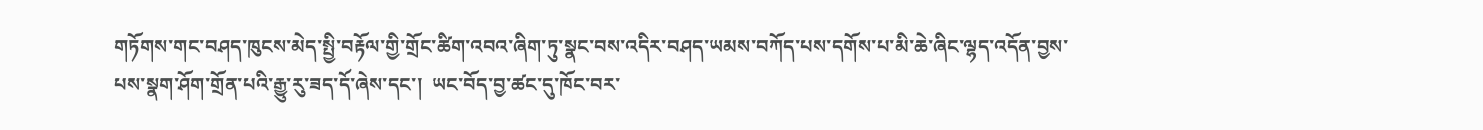གཏོགས་གང་བཤད་ཁུངས་མེད་སྤྱི་བརྟོལ་གྱི་གྲོང་ཚིག་འབའ་ཞིག་ཏུ་སྣང་བས་འདིར་བཤད་ཡམས་བཀོད་པས་དགོས་པ་མི་ཆེ་ཞིང་ལྷད་འདོན་བྱས་པས་སྣག་ཤོག་གྲོན་པའི་རྒྱུ་རུ་ཟད་དོ་ཞེས་དང་།  ཡང་བོད་བྱ་ཚང་དུ་ཁོང་བར་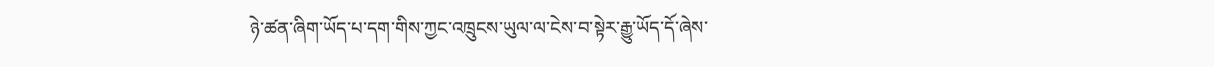ཉེ་ཚན་ཞིག་ཡོད་པ་དག་གིས་ཀྱང་འཁྲུངས་ཡུལ་ལ་ངེས་བ་སྟེར་རྒྱུ་ཡོད་དོ་ཞེས་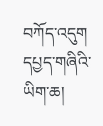བཀོད་འདུག
དཔྱད་གཞིའི་ཡིག་ཆ།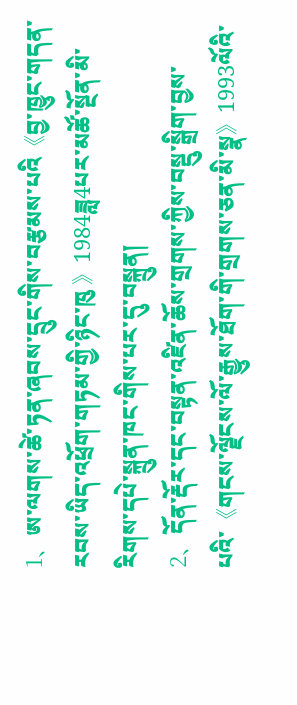1、ཨ་ལགས་ཚེ་ཏན་ཞབས་དྲུང་གིས་བརྩམས་པའི《བྱ་ཁྱུང་གདན་རབས་ཡིད་འཕྲོག་གཏམ་གྱི་ཉིང་ཁུ 》1984ཟླ4པར་མཚོ་སྔོན་མི་རིགས་དཔེ་སྐྲུན་ཁང་གིས་པར་དུ་བསྐྲུན།
2、དོན་རྡོར་དང་བསྟན་འཛིན་ཆོས་གྲགས་ཀྱིས་བསྡུ་སྒྲིག་བྱས་པའི་《གངས་ལྗོངས་ལོ་རྒྱུས་ཐོག་གི་གྲགས་ཅན་མི་སྣ》1993ལོའི་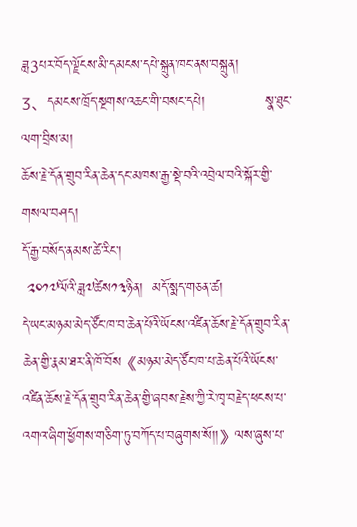ཟླ3པར་བོད་ལྗོངས་མི་དམངས་དཔེ་སྐྲུན་ཁང་ནས་བསྐྲུན།
3、དམངས་ཁྲོད་སྔགས་འཆང་གི་བསང་དཔེ།             སྣ་ཐུང་ལག་བྲིས་མ།
ཆོས་རྗེ་དོན་གྲུབ་རིན་ཆེན་དང་མཁས་རྒྱ་སྡེ་བའི་འབྲེལ་བའི་སྐོར་གྱི་གསལ་བཤད།
དོ་རྒྱ་བསོད་ནམས་ཚེ་རིང་།
 ༢༠༡༧ལོའི་ཟླ༧ཚེས༡༣ཉིན།  མདོ་སྨད་གཅན་ཚ།
དེ་ཡང་མཉམ་མེད་ཙོང་ཁ་བ་ཆེན་པོའི་ཡོངས་འཛིན་ཆོས་རྗེ་དོན་གྲུབ་རིན་ཆེན་གྱི་རྣམ་ཐར་ནི་ཁོ་བོས《མཉམ་མེད་ཙོང་ཁ་པ་ཆེན་པོའི་ཡོངས་འཛིན་ཆོས་རྗེ་དོན་གྲུབ་རིན་ཆེན་གྱི་ཞབས་རྗེས་ཀྱི་རེ་ཁྭ་བརྗེད་ཕངས་པ་འགའ་ཞིག་ཕྱོགས་གཅིག་ཏུ་བཀོད་པ་བཞུགས་སོ།།》ལས་ཞུས་པ་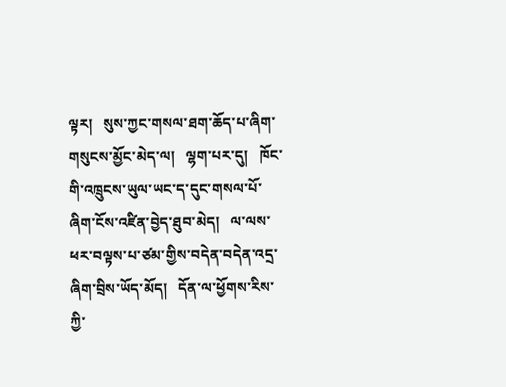ལྟར།   སུས་ཀྱང་གསལ་ཐག་ཆོད་པ་ཞིག་གསུངས་མྱོང་མེད་ལ།   ལྷག་པར་དུ།   ཁོང་གི་འཁྲུངས་ཡུལ་ཡང་ད་དུང་གསལ་པོ་ཞིག་ངོས་འཛིན་བྱེད་ཐུབ་མེད།   ལ་ལས་ཕར་བལྟས་པ་ཙམ་གྱིས་བདེན་བདེན་འདྲ་ཞིག་བྲིས་ཡོད་མོད།   དོན་ལ་ཕྱོགས་རིས་ཀྱི་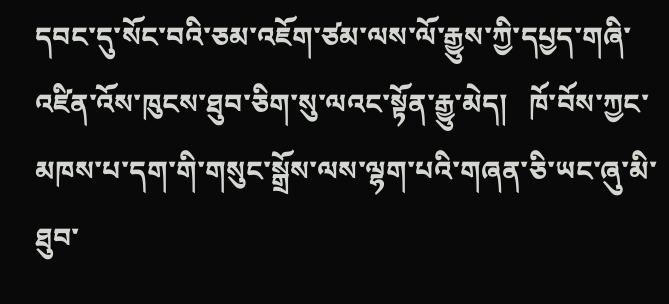དབང་དུ་སོང་བའི་ཅམ་འཇོག་ཙམ་ལས་ལོ་རྒྱུས་ཀྱི་དཔྱད་གཞི་འཛིན་འོས་ཁུངས་ཐུབ་ཅིག་སུ་ལའང་སྟོན་རྒྱུ་མེད།   ཁོ་བོས་ཀྱང་མཁས་པ་དག་གི་གསུང་སྒྲོས་ལས་ལྷག་པའི་གཞན་ཅི་ཡང་ཞུ་མི་ཐུབ་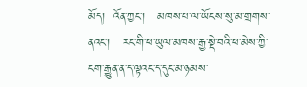མོད།  འོན་ཀྱང་།   མཁས་པ་ལ་ཡོངས་སུ་མ་གྲགས་ནའང་།   རང་གི་ཕ་ཡུལ་མཁས་རྒྱ་སྡེ་བའི་ཕ་མེས་ཀྱི་ངག་རྒྱུན་ན་ད་ལྟའང་ད་དུང་མ་ཉམས་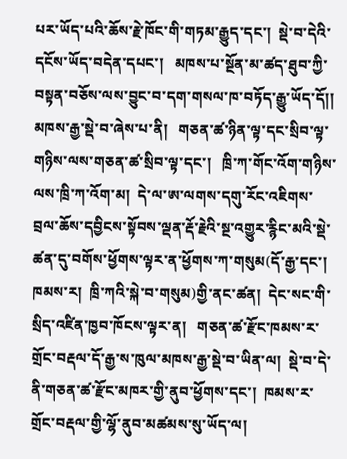པར་ཡོད་པའི་ཆོས་རྗེ་ཁོང་གི་གཏམ་རྒྱུད་དང་།  སྡེ་བ་དེའི་དངོས་ཡོད་བདེན་དཔང་།   མཁས་པ་སྔོན་མ་ཚད་ཐུབ་ཀྱི་བསྟན་བཅོས་ལས་བྱུང་བ་དག་གསལ་ཁ་བཏོད་རྒྱུ་ཡོད་དོ།།
མཁས་རྒྱ་སྡེ་བ་ཞེས་པ་ནི།   གཅན་ཚ་ཉིན་ལྟ་དང་སྲིབ་ལྟ་གཉིས་ལས་གཅན་ཚ་སྲིབ་ལྟ་དང་།   ཁྲི་ཀ་གོང་འོག་གཉིས་ལས་ཁྲི་ཀ་འོག་མ།  དེ་ལ་ཨ་ལགས་དགུ་རོང་འཇིགས་བྲལ་ཆོས་དབྱིངས་སྟོབས་ལྡན་རྡོ་རྗེའི་སྔ་འགྱུར་རྙིང་མའི་སྡེ་ཚན་དུ་བགོས་ཕྱོགས་ལྟར་ན་ཕྱོགས་ཀ་གསུམ(དོ་རྒྱ་དང་།  ཁམས་ར།  ཁྲི་ཀའི་སྐེ་བ་གསུམ)གྱི་ནང་ཚན།  དེང་སང་གི་སྲིད་འཛིན་ཁྱབ་ཁོངས་ལྟར་ན།   གཅན་ཚ་རྫོང་ཁམས་ར་གྲོང་བརྡལ་དོ་རྒྱ་ས་ཁུལ་མཁས་རྒྱ་སྡེ་བ་ཡིན་ལ།  སྡེ་བ་དེ་ནི་གཅན་ཚ་རྫོང་མཁར་གྱི་ནུབ་ཕྱོགས་དང་།  ཁམས་ར་གྲོང་བརྡལ་གྱི་ལྷོ་ནུབ་མཚམས་སུ་ཡོད་ལ།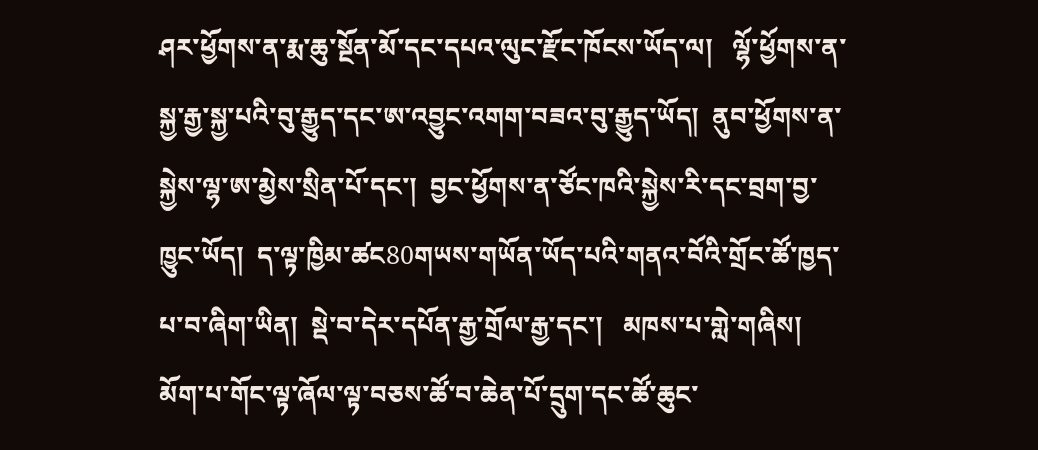ཤར་ཕྱོགས་ན་རྨ་ཆུ་སྔོན་མོ་དང་དཔའ་ལུང་རྫོང་ཁོངས་ཡོད་ལ།   ལྷོ་ཕྱོགས་ན་སྐྱ་རྒྱ་སྐྱ་པའི་བུ་རྒྱུད་དང་ཨ་འབྱུང་འགག་བཟའ་བུ་རྒྱུད་ཡོད།  ནུབ་ཕྱོགས་ན་སྐྱེས་ལྷ་ཨ་མྱེས་སྲིན་པོ་དང་།  བྱང་ཕྱོགས་ན་ཙོང་ཁའི་སྐྱེས་རི་དང་བྲག་བྱ་ཁྱུང་ཡོད།  ད་ལྟ་ཁྱིམ་ཚང80གཡས་གཡོན་ཡོད་པའི་གནའ་བོའི་གྲོང་ཚོ་ཁྱད་པ་བ་ཞིག་ཡིན།  སྡེ་བ་དེར་དཔོན་རྒྱ་གྲོལ་རྒྱ་དང་།   མཁས་པ་གླེ་གཞིས།   མོག་པ་གོང་ལྟ་ཞོལ་ལྟ་བཅས་ཚོ་བ་ཆེན་པོ་དྲུག་དང་ཚོ་ཆུང་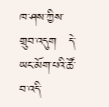ཁ་ཤས་ཀྱིས་གྲུབ་འདུག   དེ་ཡང་མོག་པའི་ཚོ་བ་འདི་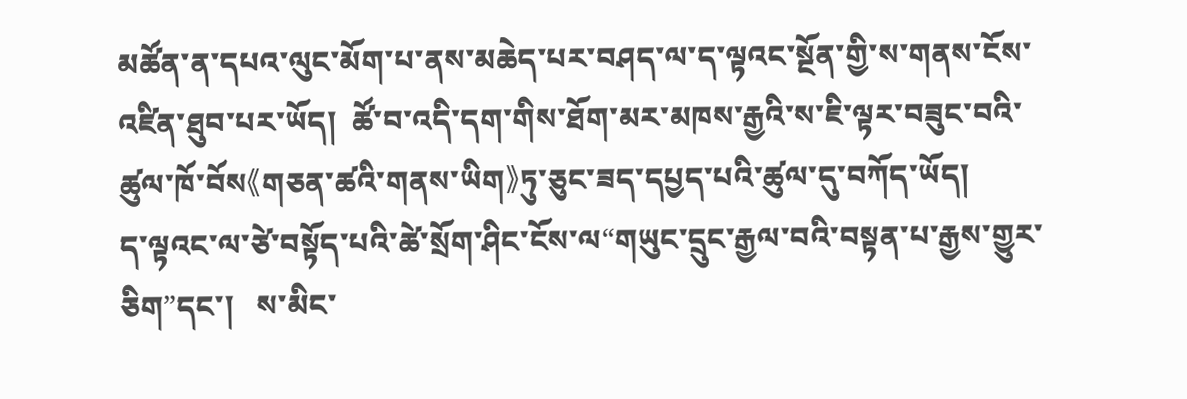མཚོན་ན་དཔའ་ལུང་མོག་པ་ནས་མཆེད་པར་བཤད་ལ་ད་ལྟའང་སྔོན་གྱི་ས་གནས་ངོས་འཛིན་ཐུབ་པར་ཡོད།  ཚོ་བ་འདི་དག་གིས་ཐོག་མར་མཁས་རྒྱའི་ས་ཇི་ལྟར་བཟུང་བའི་ཚུལ་ཁོ་བོས《གཅན་ཚའི་གནས་ཡིག》ཏུ་ཅུང་ཟད་དཔྱད་པའི་ཚུལ་དུ་བཀོད་ཡོད།
ད་ལྟའང་ལ་ཙེ་བསྟོད་པའི་ཚེ་སྲོག་ཤིང་ངོས་ལ“གཡུང་དྲུང་རྒྱལ་བའི་བསྟན་པ་རྒྱས་གྱུར་ཅིག”དང་།   ས་མིང་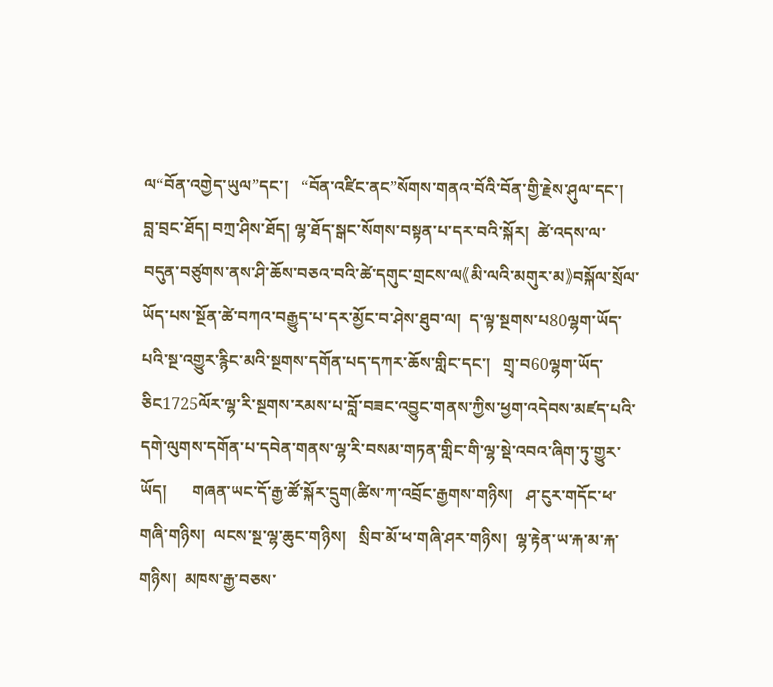ལ“བོན་འགྱེད་ཡུལ”དང་།   “བོན་འཛིང་ནང”སོགས་གནའ་བོའི་བོན་གྱི་རྗེས་ཤུལ་དང་།  བླ་བྲང་ཐོད། བཀྲ་ཤིས་ཐོད། ལྷ་ཐོད་སྒང་སོགས་བསྟན་པ་དར་བའི་སྐོར།  ཚེ་འདས་ལ་བདུན་བཙུགས་ནས་ཤི་ཆོས་བཅའ་བའི་ཚེ་དགུང་གྲངས་ལ《མི་ལའི་མགུར་མ》བསྐོལ་སྲོལ་ཡོད་པས་སྔོན་ཚེ་བཀའ་བརྒྱུད་པ་དར་མྱོང་བ་ཤེས་ཐུབ་ལ།  ད་ལྟ་སྔགས་པ80ལྷག་ཡོད་པའི་སྔ་འགྱུར་རྙིང་མའི་སྔགས་དགོན་པད་དཀར་ཆོས་གླིང་དང་།   གྲྭ་བ60ལྷག་ཡོད་ཅིང1725ལོར་ལྷ་རི་སྔགས་རམས་པ་བློ་བཟང་འབྱུང་གནས་ཀྱིས་ཕྱག་འདེབས་མཛད་པའི་དགེ་ལུགས་དགོན་པ་དབེན་གནས་ལྷ་རི་བསམ་གཏན་གླིང་གི་ལྷ་སྡེ་འབའ་ཞིག་ཏུ་གྱུར་ཡོད།      གཞན་ཡང་དོ་རྒྱ་ཚོ་སྐོར་དྲུག(ཚིས་ཀ་འབྲོང་རྒྱགས་གཉིས།   ཤ་ངུར་གདོང་ཕ་གཞི་གཉིས།  ལངས་སྔ་ལྷ་ཆུང་གཉིས།   སྲིབ་མོ་ཕ་གཞི་ཤར་གཉིས།  ལྷ་རྟེན་ཡ་རྐ་མ་རྐ་གཉིས།  མཁས་རྒྱ་བཅས་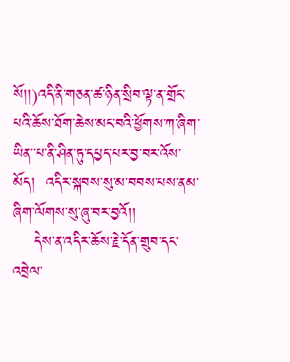སོ།།)འདི་ནི་གཅན་ཚ་ཉིན་སྲིབ་ལྟ་ན་གྲོང་པའི་ཆོས་ཐོག་ཆེས་མང་བའི་ཕྱོགས་ཀ་ཞིག་ཡིན་་པ་ནི་ཤིན་ཏུ་དཔྱད་པར་བྱ་བར་འོས་མོད།  འདིར་སྐབས་སུ་མ་བབས་པས་ནམ་ཞིག་ལོགས་སུ་ཞུ་བར་བྱའོ།།
    དེས་ན་འདིར་ཆོས་རྗེ་དོན་གྲུབ་དང་འབྲེལ་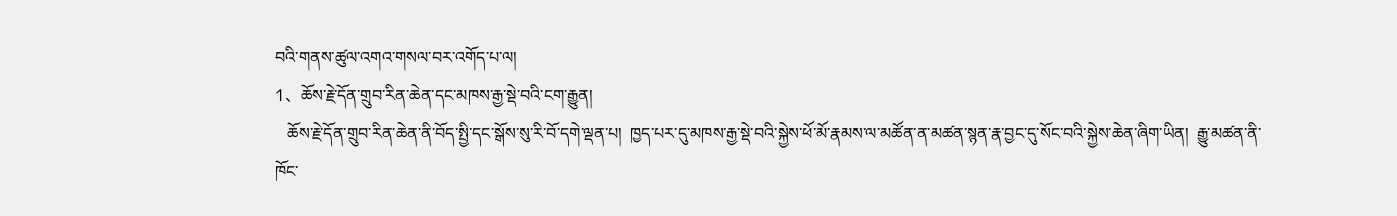བའི་གནས་ཚུལ་འགའ་གསལ་བར་འགོད་པ་ལ།
1、ཆོས་རྗེ་དོན་གྲུབ་རིན་ཆེན་དང་མཁས་རྒྱ་སྡེ་བའི་ངག་རྒྱུན།
   ཆོས་རྗེ་དོན་གྲུབ་རིན་ཆེན་ནི་བོད་སྤྱི་དང་སྒོས་སུ་རི་བོ་དགེ་ལྡན་པ།  ཁྱད་པར་དུ་མཁས་རྒྱ་སྡེ་བའི་སྐྱེས་ཕོ་མོ་རྣམས་ལ་མཚོན་ན་མཚན་སྙན་རྣ་བྱང་དུ་སོང་བའི་སྐྱེས་ཆེན་ཞིག་ཡིན།  རྒྱུ་མཚན་ནི་ཁོང་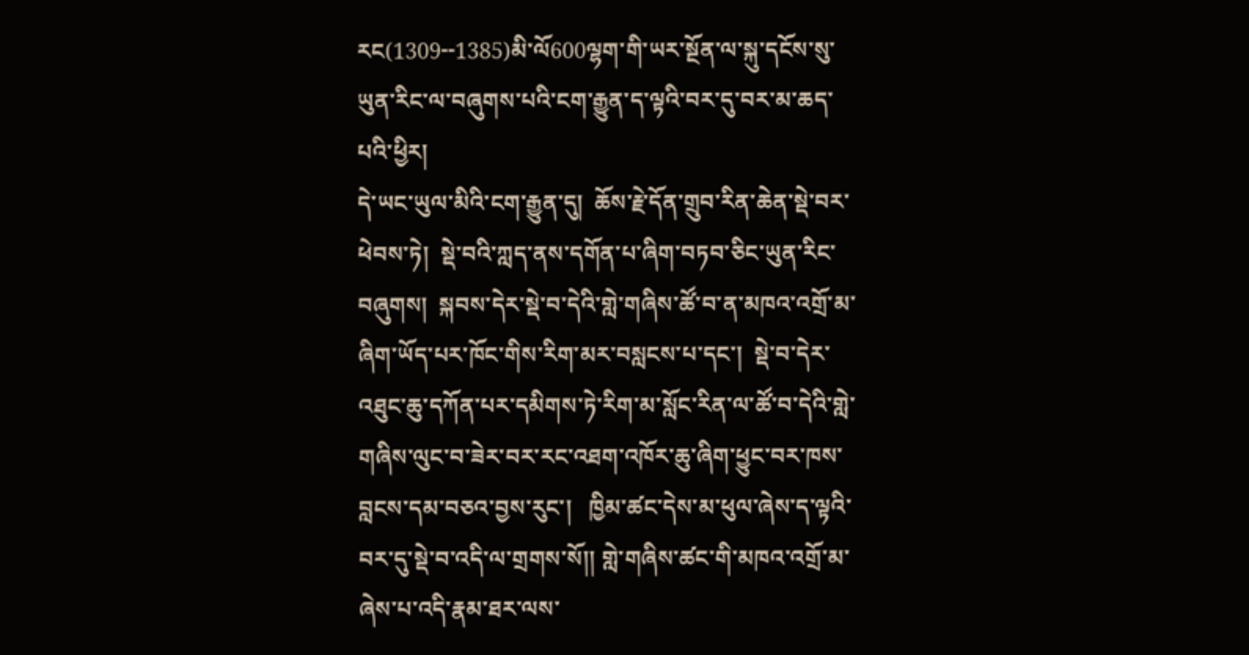རང(1309--1385)མི་ལོ600ལྷག་གི་ཡར་སྔོན་ལ་སྐུ་དངོས་སུ་ཡུན་རིང་ལ་བཞུགས་པའི་ངག་རྒྱུན་ད་ལྟའི་བར་དུ་བར་མ་ཆད་པའི་ཕྱིར།
དེ་ཡང་ཡུལ་མིའི་ངག་རྒྱུན་དུ།  ཆོས་རྗེ་དོན་གྲུབ་རིན་ཆེན་སྡེ་བར་ཕེབས་ཏེ།  སྡེ་བའི་ཀླད་ནས་དགོན་པ་ཞིག་བཏབ་ཅིང་ཡུན་རིང་བཞུགས།  སྐབས་དེར་སྡེ་བ་དེའི་གླེ་གཞིས་ཚོ་བ་ན་མཁའ་འགྲོ་མ་ཞིག་ཡོད་པར་ཁོང་གིས་རིག་མར་བསླངས་པ་དང་།  སྡེ་བ་དེར་འཐུང་ཆུ་དཀོན་པར་དམིགས་ཏེ་རིག་མ་སློང་རིན་ལ་ཚོ་བ་དེའི་གླེ་གཞིས་ལུང་བ་ཟེར་བར་རང་འཐག་འཁོར་ཆུ་ཞིག་ཕྱུང་བར་ཁས་བླངས་དམ་བཅའ་བྱས་རུང་།   ཁྱིམ་ཚང་དེས་མ་ཕུལ་ཞེས་ད་ལྟའི་བར་དུ་སྡེ་བ་འདི་ལ་གྲགས་སོ།། གླེ་གཞིས་ཚང་གི་མཁའ་འགྲོ་མ་ཞེས་པ་འདི་རྣམ་ཐར་ལས་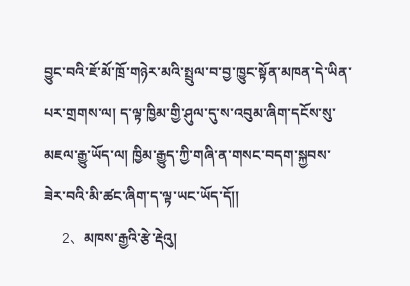བྱུང་བའི་ཇོ་མོ་ཁྲོ་གཉེར་མའི་སྤྲུལ་བ་བྱ་ཁྱུང་སྟོན་མཁན་དེ་ཡིན་པར་གྲགས་ལ། ད་ལྟ་ཁྱིམ་གྱི་ཤུལ་དུ་ས་འབུམ་ཞིག་དངོས་སུ་མཇལ་རྒྱུ་ཡོད་ལ། ཁྱིམ་རྒྱུད་ཀྱི་གཞི་ན་གསང་བདག་སྐྱབས་ཟེར་བའི་མི་ཚང་ཞིག་ད་ལྟ་ཡང་ཡོད་དོ།།
      2、མཁས་རྒྱའི་རྩེ་རྡེའུ།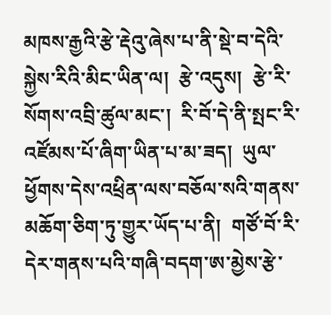མཁས་རྒྱའི་རྩེ་རྡེའུ་ཞེས་པ་ནི་སྡེ་བ་དེའི་སྐྱེས་རིའི་མིང་ཡིན་ལ།  རྩེ་འདུས།  རྩེ་རི་སོགས་འབྲི་ཚུལ་མང་།  རི་བོ་དེ་ནི་སྤང་རི་འཛོམས་པོ་ཞིག་ཡིན་པ་མ་ཟད།  ཡུལ་ཕྱོགས་དེས་འཕྲིན་ལས་བཅོལ་སའི་གནས་མཆོག་ཅིག་ཏུ་གྱུར་ཡོད་པ་ནི།  གཙོ་བོ་རི་དེར་གནས་པའི་གཞི་བདག་ཨ་མྱེས་རྩེ་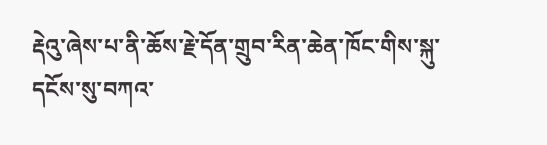རྡེའུ་ཞེས་པ་ནི་ཆོས་རྗེ་དོན་གྲུབ་རིན་ཆེན་ཁོང་གིས་སྐུ་དངོས་སུ་བཀའ་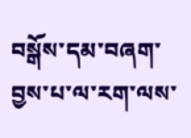བསྒོས་དམ་བཞག་བྱས་པ་ལ་རག་ལས་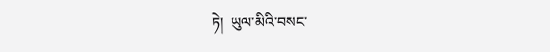ཏེ།  ཡུལ་མིའི་བསང་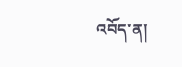འབོད་ན།